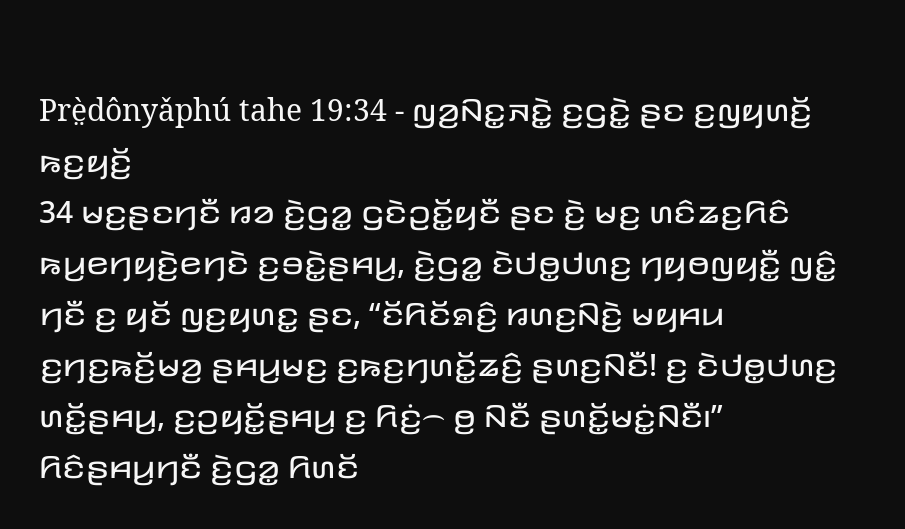Prè̤dônyǎphú tahe 19:34 - ꤜꤤ꤬ꤡꤢ꤭ꤏꤢꤧ꤭ ꤢ꤬ꤞꤢꤧ꤭ ꤔꤢ ꤢ꤬ꤜꤟꤛꤢꤩ꤬ ꤒꤢ꤬ꤟꤢꤩ꤬
34 ꤗꤢ꤬ꤔꤢꤚꤢꤪ ꤙꤤ ꤢꤧ꤬ꤞꤤ꤭ ꤞꤢꤧꤑꤢꤩ꤭ꤟꤢꤪ ꤔꤢ ꤢꤧ꤬ ꤗꤢ꤬ ꤛꤢꤨꤘꤢ꤬ꤖꤢꤨ ꤒꤣ꤬ꤕꤚꤟꤢꤧ꤬ꤕꤚꤢꤧ ꤢ꤬ꤋꤢꤧ꤭ꤔꤌꤣ꤬, ꤢꤧ꤬ꤞꤤ꤭ ꤢꤧꤓꤥ꤭ꤓꤛꤢ꤬ ꤚꤟꤥꤜꤟꤢꤪ꤭ ꤜꤢꤨ꤭ ꤚꤢꤪ ꤢ꤬ ꤟꤢꤩ ꤜꤢ꤬ꤟꤛꤢ꤭ ꤔꤢ, “ꤢꤩꤖꤢꤩꤎꤢꤨ꤬ ꤙꤛꤢ꤬ꤡꤢꤧ꤬ ꤗꤟꤌꤣ ꤢ꤬ꤚꤢ꤬ꤒꤢꤩ꤬ꤗꤤ꤬ ꤔꤌꤣ꤬ꤗꤢ꤬ ꤢ꤬ꤒꤢ꤬ꤚꤛꤢꤩ꤭ꤘꤢꤨ꤬ ꤔꤛꤢ꤬ꤡꤢꤪ! ꤢ꤬ ꤢꤧꤓꤥ꤭ꤓꤛꤢ꤬ ꤛꤢꤩ꤭ꤔꤌꤣ꤬, ꤢ꤬ꤑꤟꤢꤩ꤭ꤔꤌꤣ꤬ ꤢ꤬ ꤖꤢꤦ꤬꤮ ꤥ꤬ ꤡꤢꤪ ꤔꤛꤢꤩ꤭ꤗꤢꤦ꤭ꤡꤢꤪ꤯”
ꤖꤢꤨꤔꤌꤣ꤬ꤚꤢꤪ ꤢꤧ꤬ꤞꤤ꤭ ꤖꤛꤢꤩ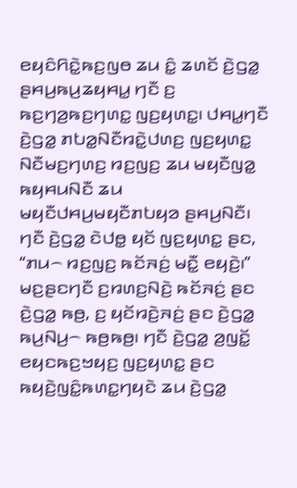ꤕꤟꤢꤨꤖꤢꤧ꤭ꤒꤢ꤬ꤜꤥ ꤘꤣ ꤢꤨ꤭ ꤘꤛꤢꤩ ꤢꤧ꤬ꤞꤤ꤭ ꤔꤌꤣ꤬ꤒꤣ꤬ꤘꤟꤌꤣ꤭ ꤚꤢꤪ ꤢ꤬ ꤒꤢ꤬ꤚꤤ꤬ꤒꤢ꤬ꤚꤛꤢ꤭ ꤜꤢ꤬ꤟꤛꤢ꤭꤯ ꤓꤌꤣ꤭ꤚꤢꤪ ꤢꤧ꤬ꤞꤤ꤭ ꤊꤝꤤ꤭ꤡꤢꤪꤙꤢꤧ꤭ꤓꤛꤢ꤬ ꤜꤢ꤬ꤟꤛꤢ꤭ ꤡꤢꤪꤗꤢ꤬ꤚꤛꤢ꤬ ꤙꤢ꤬ꤜꤢ꤬ ꤘꤣ ꤗꤟꤢꤪꤜꤤ꤭ ꤒꤟꤌꤣꤡꤢꤪ ꤘꤣ ꤗꤟꤢꤪꤓꤌꤣ꤬ꤗꤟꤢꤪꤊꤝꤟꤤ ꤔꤌꤣ꤬ꤡꤢꤪ꤯ ꤚꤢꤪ ꤢꤧ꤬ꤞꤤ꤭ ꤢꤧꤓꤥ꤭ ꤟꤢꤩ ꤜꤢ꤬ꤟꤛꤢ꤭ ꤔꤢ, “ꤊꤣ꤮ ꤙꤢ꤬ꤜꤢ꤬ ꤒꤢꤩꤏꤢꤦ꤬ ꤗꤢꤪ꤭ ꤕꤟꤢꤧ꤬꤯” ꤗꤢ꤬ꤔꤢꤚꤢꤪ ꤢ꤬ꤙꤛꤢ꤬ꤡꤢꤧ꤬ ꤒꤢꤩꤏꤢꤦ꤬ ꤔꤢ ꤢꤧ꤬ꤞꤤ꤭ ꤒꤥ꤬, ꤢ꤬ ꤟꤢꤩꤙꤢꤧ꤬ꤏꤢꤦ꤬ ꤔꤢ ꤢꤧ꤬ꤞꤤ꤭ ꤒꤣ꤬ꤡꤣ꤬꤮ ꤒꤥ꤬ꤒꤥ꤬꤯ ꤚꤢꤪ ꤢꤧ꤬ꤞꤤ꤭ ꤤ꤬ꤜꤢꤩ꤭ ꤕꤟꤢꤒꤢ꤬ꤠꤟꤢ꤬ ꤜꤢ꤬ꤟꤛꤢ꤭ ꤔꤢ ꤒꤟꤢꤧ꤬ꤜꤢꤨ꤭ꤒꤛꤢ꤭ꤚꤟꤢꤧ ꤘꤣ ꤢꤧ꤬ꤞꤤ꤭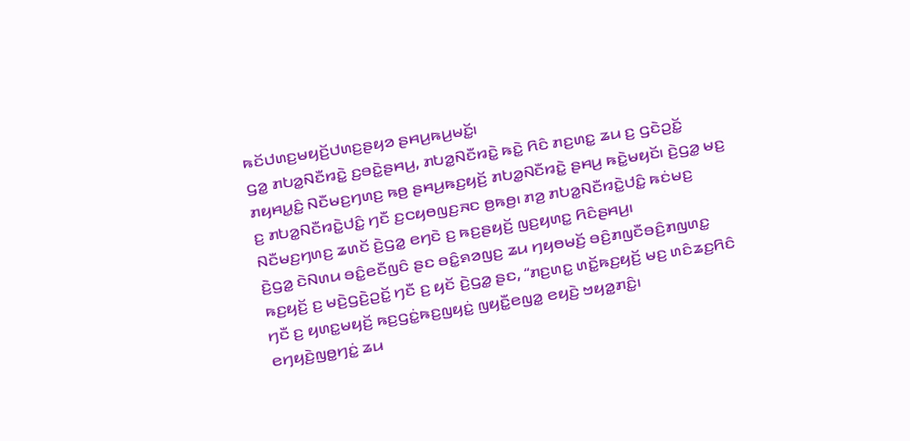ꤒꤢꤩꤓꤛꤢ꤬ꤗꤟꤢꤩ꤬ꤓꤛꤢ꤬ꤔꤟꤤ ꤔꤌꤣ꤬ꤒꤣ꤬ꤗꤢꤩ꤭꤯
ꤞꤤ꤭ ꤊꤝꤤ꤭ꤡꤢꤪꤙꤢꤧ꤭ ꤢ꤬ꤋꤢꤧ꤭ꤔꤌꤣ꤬, ꤊꤝꤤ꤭ꤡꤢꤪꤙꤢꤧ꤭ ꤒꤢꤧ꤭ ꤖꤢꤨ ꤊꤢ꤬ꤛꤢ꤭ ꤘꤣ ꤢ꤬ ꤞꤢꤧꤑꤢꤩ꤭ ꤊꤟꤌꤣ꤭ꤢꤨ꤭ ꤡꤢꤪꤗꤢ꤬ꤚꤛꤢ꤬ ꤒꤥ꤬ ꤔꤌꤣ꤬ꤒꤢ꤬ꤟꤢꤩ꤬ ꤊꤝꤤ꤭ꤡꤢꤪꤙꤢꤧ꤭ ꤔꤌꤣ꤬ ꤒꤢꤧ꤭ꤗꤟꤢꤩ꤯ ꤢꤧ꤬ꤞꤤ꤭ ꤗꤢ꤬ ꤢ꤬ ꤊꤝꤤ꤭ꤡꤢꤪꤙꤢꤧ꤭ꤓꤢꤨ꤭ ꤚꤢꤪ ꤢ꤬ꤍꤟꤥꤜꤢ꤬ꤏꤢ ꤥ꤬ꤒꤥ꤬꤯ ꤊꤤ꤬ ꤊꤝꤤ꤭ꤡꤢꤪꤙꤢꤧ꤭ꤓꤢꤨ꤭ ꤒꤢꤦꤗꤢ꤬ ꤡꤢꤪꤗꤢ꤬ꤚꤛꤢ꤬ ꤘꤛꤢꤩ ꤢꤧ꤬ꤞꤤ꤭ ꤕꤚꤢꤧ ꤢ꤬ ꤒꤢ꤬ꤔꤟꤢꤩ꤬ ꤜꤢ꤬ꤟꤛꤢ꤭ ꤖꤢꤨꤔꤌꤣ꤬꤯
ꤢꤧ꤬ꤞꤤ꤭ ꤢꤧꤡꤛꤣ ꤋꤢꤨ꤭ꤕꤢꤪꤜꤢꤨ ꤔꤢ ꤋꤢꤨ꤭ꤎꤤꤜꤢ꤬ ꤘꤣ ꤚꤟꤥꤗꤢꤩ꤬ ꤋꤢꤨ꤬ꤊꤜꤢꤪꤋꤢꤨ꤬ꤊꤜꤛꤢ꤭ ꤒꤢ꤬ꤟꤢꤩ꤬ ꤢ꤬ ꤗꤢꤧ꤬ꤞꤢꤧ꤬ꤑꤢꤩ꤭ ꤚꤢꤪ ꤢ꤬ ꤟꤢꤩ ꤢꤧ꤬ꤞꤤ꤭ ꤔꤢ, “ꤊꤢ꤬ꤛꤢ꤭ ꤛꤢꤩ꤭ꤒꤢ꤬ꤟꤢꤩ꤬ ꤗꤢ꤬ ꤛꤢꤨꤘꤢ꤬ꤖꤢꤨ ꤚꤢꤪ ꤢ꤬ ꤟꤛꤢ꤭ꤗꤟꤢꤩ꤬ ꤒꤢ꤬ꤞꤢꤦ꤭ꤒꤢ꤬ꤜꤟꤢꤦ꤭ ꤜꤟꤢꤪ꤭ꤕꤜꤤ꤭ ꤕꤟꤢꤧ꤬ ꤠꤟꤤ꤭ꤊꤢꤨ꤭꤯
ꤕꤚꤟꤢꤧ꤬ꤜꤥ꤭ꤚꤢꤦ꤭ ꤘꤣ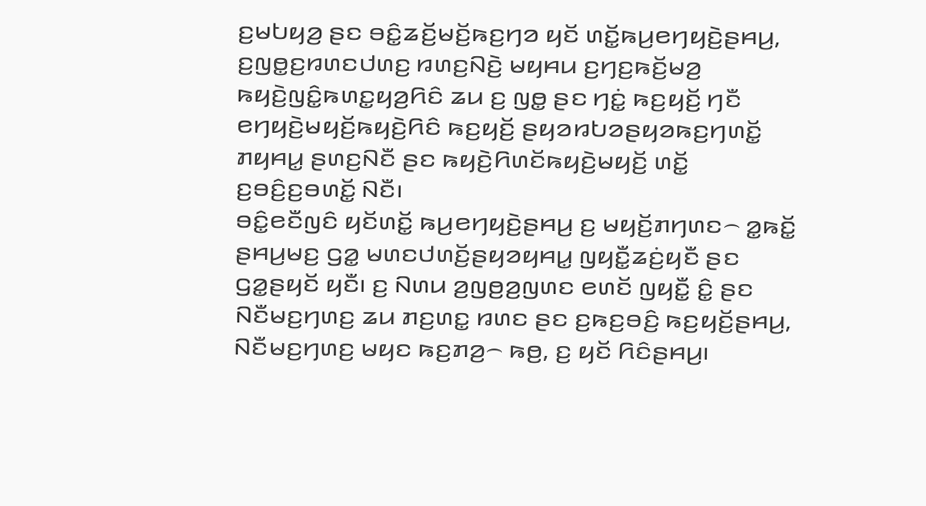ꤢ꤬ꤗꤝꤟꤤ꤬ ꤔꤢ ꤋꤢꤨ꤭ꤘꤢꤩ꤬ꤗꤢꤩ꤬ꤒꤢ꤬ꤚꤤ ꤟꤢꤩ ꤛꤢꤩ꤭ꤒꤣ꤬ꤕꤚꤟꤢꤧ꤬ꤔꤌꤣ꤬, ꤢ꤬ꤜꤥ꤭ꤢ꤬ꤙꤛꤢꤓꤛꤢ꤬ ꤙꤛꤢ꤬ꤡꤢꤧ꤬ ꤗꤟꤌꤣ ꤢ꤬ꤚꤢ꤬ꤒꤢꤩ꤬ꤗꤤ꤬ ꤒꤟꤢꤧ꤬ꤜꤢꤨ꤭ꤒꤛꤢ꤭ꤟꤤ꤬ꤖꤢꤨ ꤘꤣ ꤢ꤬ ꤜꤥ꤭ ꤔꤢ ꤚꤢꤦ꤭ ꤒꤢ꤬ꤟꤢꤩ꤬ ꤚꤢꤪ ꤕꤚꤟꤢꤧ꤬ꤗꤟꤢꤩ꤬ꤒꤟꤢꤧ꤬ꤖꤢꤨ ꤒꤢ꤬ꤟꤢꤩ꤬ ꤔꤟꤤꤙꤝꤤꤔꤟꤤꤒꤢ꤬ꤚꤛꤢꤩ꤭ ꤊꤟꤌꤣ꤭ ꤔꤛꤢ꤬ꤡꤢꤪ ꤔꤢ ꤒꤟꤢꤧ꤬ꤖꤛꤢꤩꤒꤟꤢꤧ꤬ꤗꤟꤢꤩ꤬ ꤛꤢꤩ꤭ ꤢ꤬ꤋꤢꤨ꤬ꤢ꤬ꤋꤛꤢꤩ꤭ ꤡꤢꤪ꤯
ꤋꤢꤨ꤭ꤕꤢꤪꤜꤢꤨ ꤟꤢꤩꤛꤢꤩ꤭ ꤒꤣ꤬ꤕꤚꤟꤢꤧ꤬ꤔꤌꤣ꤬ ꤢ꤬ ꤗꤟꤢꤩ꤬ꤊꤚꤛꤢ꤮ ꤤ꤭ꤒꤢꤩ꤭ ꤔꤌꤣ꤬ꤗꤢ꤬ ꤞꤤ꤭ ꤗꤛꤢꤓꤛꤢꤩ꤬ꤔꤟꤤꤟꤌꤣ꤭ ꤜꤟꤢꤪ꤭ꤘꤢꤦ꤬ꤟꤢꤪ ꤔꤢ ꤞꤤ꤭ꤔꤟꤢꤩ ꤟꤢꤪ꤯ ꤢ꤬ ꤡꤛꤣ ꤤ꤬ꤜꤥ꤬ꤤ꤬ꤜꤛꤢ ꤕꤛꤢꤩ ꤜꤟꤢꤪ꤭ ꤢꤨ꤭ ꤔꤢ ꤡꤢꤪꤗꤢ꤬ꤚꤛꤢ꤬ ꤘꤣ ꤊꤢ꤬ꤛꤢ꤭ ꤙꤛꤢ ꤔꤢ ꤢ꤬ꤒꤢ꤬ꤋꤢꤨ꤬ ꤒꤢ꤬ꤟꤢꤩ꤬ꤔꤌꤣ꤬, ꤡꤢꤪꤗꤢ꤬ꤚꤛꤢ꤬ ꤗꤟꤢ ꤒꤢ꤬ꤊꤤ꤬꤮ ꤒꤥ꤬, ꤢ꤬ ꤟꤢꤩ ꤖꤢꤨꤔꤌꤣ꤬꤯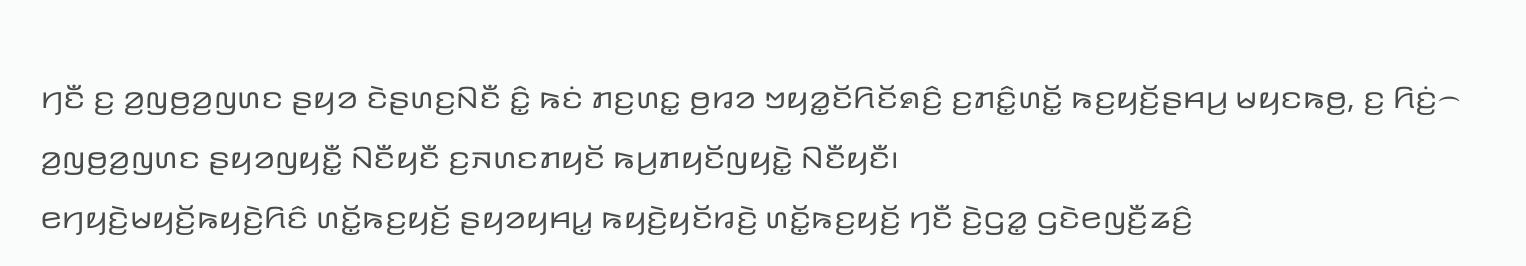ꤚꤢꤪ ꤢ꤬ ꤤ꤬ꤜꤥ꤬ꤤ꤬ꤜꤛꤢ ꤔꤟꤤ ꤢꤧꤔꤛꤢ꤬ꤡꤢꤪ ꤢꤨ꤭ ꤒꤢꤦ ꤊꤢ꤬ꤛꤢ꤭ ꤥ꤬ꤙꤤ ꤠꤟꤤ꤭ꤢꤩꤖꤢꤩꤎꤢꤨ꤬ ꤢ꤬ꤊꤢꤨ꤭ꤛꤢꤩ꤭ ꤒꤢ꤬ꤟꤢꤩ꤬ꤔꤌꤣ꤬ ꤗꤟꤢꤒꤥ꤬, ꤢ꤬ ꤖꤢꤦ꤬꤮ ꤤ꤬ꤜꤥ꤬ꤤ꤬ꤜꤛꤢ ꤔꤟꤤꤜꤟꤢꤪ꤭ ꤡꤢꤪꤟꤢꤪ ꤢ꤬ꤏꤛꤢꤊꤟꤢꤩ ꤒꤣ꤬ꤊꤟꤢꤩꤜꤟꤢꤧ꤭ ꤡꤢꤪꤟꤢꤪ꤯
ꤕꤚꤟꤢꤧ꤬ꤗꤟꤢꤩ꤬ꤒꤟꤢꤧ꤬ꤖꤢꤨ ꤛꤢꤩ꤭ꤒꤢ꤬ꤟꤢꤩ꤬ ꤔꤟꤤꤟꤌꤣ꤭ ꤒꤟꤢꤧ꤬ꤟꤢꤩꤙꤢꤧ꤬ ꤛꤢꤩ꤭ꤒꤢ꤬ꤟꤢꤩ꤬ ꤚꤢꤪ ꤢꤧ꤬ꤞꤤ꤭ ꤞꤢꤧꤕꤜꤢꤪ꤬ꤘꤢꤨ꤬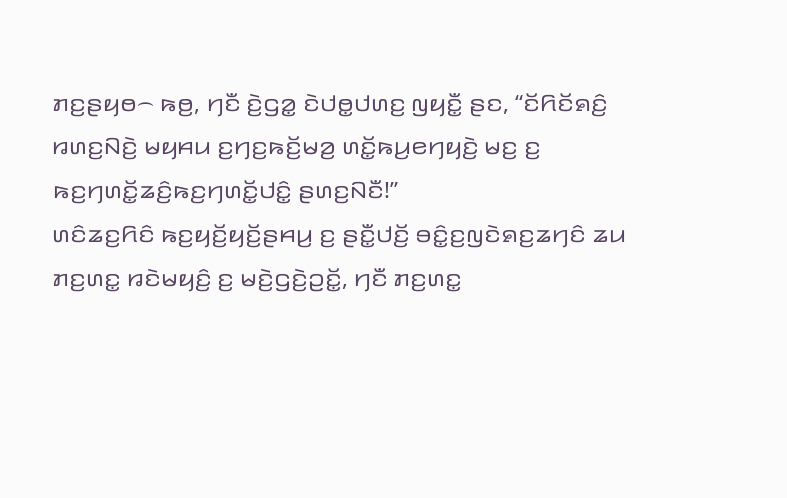ꤊꤢ꤬ꤔꤟꤥ꤮ ꤒꤥ꤬, ꤚꤢꤪ ꤢꤧ꤬ꤞꤤ꤭ ꤢꤧꤓꤥ꤭ꤓꤛꤢ꤬ ꤜꤟꤢꤪ꤭ ꤔꤢ, “ꤢꤩꤖꤢꤩꤎꤢꤨ꤬ ꤙꤛꤢ꤬ꤡꤢꤧ꤬ ꤗꤟꤌꤣ ꤢ꤬ꤚꤢ꤬ꤒꤢꤩ꤬ꤗꤤ꤬ ꤛꤢꤩ꤭ꤒꤣ꤬ꤕꤚꤟꤢꤧ꤬ ꤗꤢ꤬ ꤢ꤬ ꤒꤢ꤬ꤚꤛꤢꤩ꤭ꤘꤢꤨ꤬ꤒꤢ꤬ꤚꤛꤢꤩ꤭ꤓꤢꤨ꤭ ꤔꤛꤢ꤬ꤡꤢꤪ!”
ꤛꤢꤨꤘꤢ꤬ꤖꤢꤨ ꤒꤢ꤬ꤟꤢꤩ꤬ꤟꤢꤩ꤬ꤔꤌꤣ꤬ ꤢ꤬ ꤔꤢꤪ꤭ꤓꤢꤩ꤬ ꤋꤢꤨ꤭ꤢ꤬ꤜꤢꤧꤎꤢ꤬ꤘꤚꤢꤨ ꤘꤣ ꤊꤢ꤬ꤛꤢ꤭ ꤙꤢꤧꤗꤟꤢꤨ꤬ ꤢ꤬ ꤗꤢꤧ꤬ꤞꤢꤧ꤬ꤑꤢꤩ꤭, ꤚꤢꤪ ꤊꤢ꤬ꤛꤢ꤭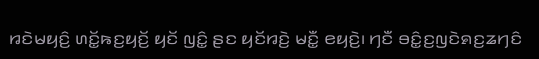ꤙꤢꤧꤗꤟꤢꤨ꤬ ꤛꤢꤩ꤭ꤒꤢ꤬ꤟꤢꤩ꤬ ꤟꤢꤩ ꤜꤢꤨ꤭ ꤔꤢ ꤟꤢꤩꤙꤢꤧ꤬ ꤗꤢꤪ꤭ ꤕꤟꤢꤧ꤬꤯ ꤚꤢꤪ ꤋꤢꤨ꤭ꤢ꤬ꤜꤢꤧꤎꤢ꤬ꤘꤚꤢꤨ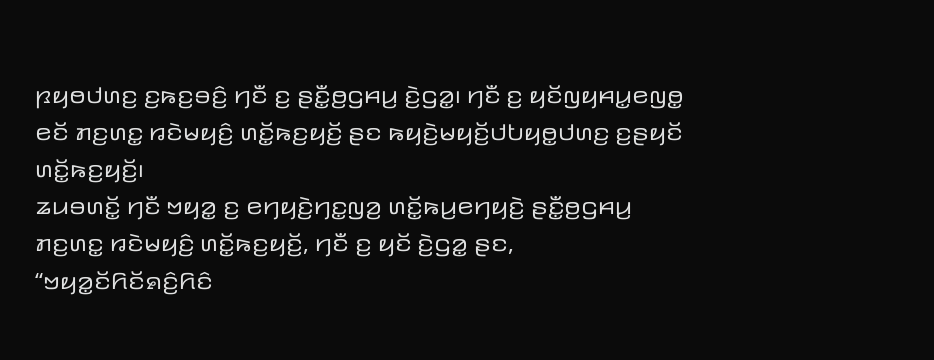ꤐꤟꤥꤓꤛꤢ꤬ ꤢ꤬ꤒꤢ꤬ꤋꤢꤨ꤬ ꤚꤢꤪ ꤢ꤬ ꤔꤢꤪ꤭ꤥ꤬ꤞꤌꤣ꤬ ꤢꤧ꤬ꤞꤤ꤭꤯ ꤚꤢꤪ ꤢ꤬ ꤟꤢꤩꤜꤟꤌꤣ꤭ꤕꤜꤥ꤭ ꤕꤢꤩ ꤊꤢ꤬ꤛꤢ꤭ ꤙꤢꤧꤗꤟꤢꤨ꤬ ꤛꤢꤩ꤭ꤒꤢ꤬ꤟꤢꤩ꤬ ꤔꤢ ꤒꤟꤢꤧ꤬ꤗꤟꤢꤩ꤬ꤓꤝꤟꤥ꤭ꤓꤛꤢ꤬ ꤢ꤬ꤔꤟꤢꤩ ꤛꤢꤩ꤭ꤒꤢ꤬ꤟꤢꤩ꤬꤯
ꤘꤣꤋꤛꤢꤩ꤭ ꤚꤢꤪ ꤠꤟꤤ꤭ ꤢ꤬ ꤕꤚꤟꤢꤧ꤬ꤚꤢ꤭ꤜꤤ꤬ ꤛꤢꤩ꤭ꤒꤣ꤬ꤕꤚꤟꤢꤧ꤬ ꤔꤢꤪ꤭ꤥ꤬ꤞꤌꤣ꤬ ꤊꤢ꤬ꤛꤢ꤭ ꤙꤢꤧꤗꤟꤢꤨ꤬ ꤛꤢꤩ꤭ꤒꤢ꤬ꤟꤢꤩ꤬, ꤚꤢꤪ ꤢ꤬ ꤟꤢꤩ ꤢꤧ꤬ꤞꤤ꤭ ꤔꤢ, “ꤠꤟꤤ꤭ꤢꤩꤖꤢꤩꤎꤢꤨ꤬ꤖꤢꤨ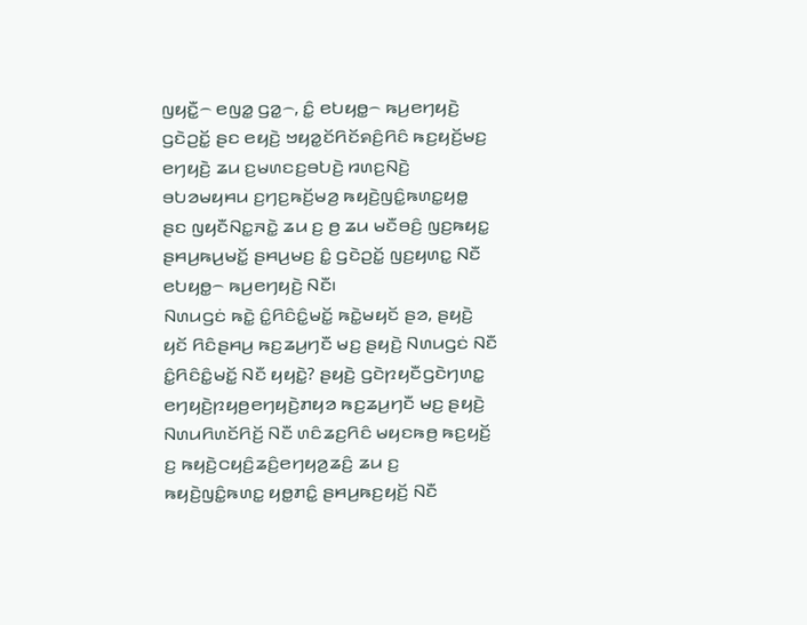ꤜꤟꤢꤪ꤭꤮ ꤕꤜꤤ꤭ ꤞꤤ꤭꤮, ꤢꤨ꤭ ꤕꤝꤟꤥ꤭꤮ ꤒꤣ꤬ꤕꤚꤟꤢꤧ꤬ ꤞꤢꤧꤑꤢꤩ꤭ ꤔꤢ ꤕꤟꤢꤧ꤬ ꤠꤟꤤ꤭ꤢꤩꤖꤢꤩꤎꤢꤨ꤬ꤖꤢꤨ ꤒꤢ꤬ꤟꤢꤩ꤬ꤗꤢ꤬ ꤕꤚꤟꤢꤧ꤬ ꤘꤣ ꤢ꤬ꤗꤛꤢꤢ꤬ꤋꤝꤢꤧ꤬ ꤙꤛꤢ꤬ꤡꤢꤧ꤬ ꤋꤝꤤꤗꤟꤌꤣ ꤢ꤬ꤚꤢ꤬ꤒꤢꤩ꤬ꤗꤤ꤬ ꤒꤟꤢꤧ꤬ꤜꤢꤨ꤭ꤒꤛꤢ꤭ꤟꤥ꤭ ꤔꤢ ꤜꤟꤢꤪꤡꤢ꤭ꤏꤢꤧ꤭ ꤘꤣ ꤢ꤬ ꤥ꤬ ꤘꤣ ꤗꤢꤪꤋꤢꤨ꤬ ꤜꤢ꤬ꤒꤟꤢ꤭ ꤔꤌꤣ꤬ꤒꤣ꤬ꤗꤢꤩ꤭ ꤔꤌꤣ꤬ꤗꤢ꤬ ꤢꤨ꤭ ꤞꤢꤧꤑꤢꤩ꤭ ꤜꤢ꤬ꤟꤛꤢ꤭ ꤡꤢꤪ ꤕꤝꤟꤥ꤭꤮ ꤒꤣ꤬ꤕꤚꤟꤢꤧ꤬ ꤡꤢꤪ꤯
ꤡꤛꤣꤞꤢꤦ ꤒꤢꤧ꤭ ꤢꤨ꤭ꤖꤢꤨꤢꤨ꤭ꤗꤢꤩ꤭ ꤒꤢꤧ꤭ꤗꤟꤢꤩ ꤔꤤ, ꤔꤟꤢꤧ꤬ ꤟꤢꤩ ꤖꤢꤨꤔꤌꤣ꤬ ꤒꤢ꤬ꤘꤣ꤬ꤚꤢꤪ ꤗꤢ꤬ ꤔꤟꤢꤧ꤬ ꤡꤛꤣꤞꤢꤦ ꤡꤢꤪ ꤢꤨ꤭ꤖꤢꤨꤢꤨ꤭ꤗꤢꤩ꤭ ꤡꤢꤪ ꤟꤟꤢꤧ꤭? ꤔꤟꤢꤧ꤬ ꤞꤢꤧꤐꤟꤢꤪꤞꤢꤧꤚꤛꤢ꤭ ꤕꤚꤟꤢꤧ꤬ꤐꤟꤥ꤬ꤕꤚꤟꤢꤧ꤬ꤊꤟꤤ ꤒꤢ꤬ꤘꤣ꤬ꤚꤢꤪ ꤗꤢ꤬ ꤔꤟꤢꤧ꤬ ꤡꤛꤣꤖꤛꤢꤩꤖꤢꤩ꤬ ꤡꤢꤪ ꤛꤢꤨꤘꤢ꤬ꤖꤢꤨ ꤗꤟꤢꤒꤥ꤬ ꤒꤢ꤬ꤟꤢꤩ꤬ ꤢ꤬ ꤒꤟꤢꤧ꤬ꤍꤟꤢꤨ꤬ꤘꤢꤨ꤬ꤕꤚꤟꤤ꤬ꤘꤢꤨ꤬ ꤘꤣ ꤢ꤬ ꤒꤟꤢꤧ꤬ꤜꤢꤨ꤭ꤒꤛꤢ꤭ ꤟꤥ꤭ꤊꤢꤨ꤭ ꤔꤌꤣ꤬ꤒꤢ꤬ꤟꤢꤩ꤬ ꤡꤢꤪ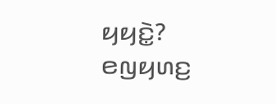ꤟꤟꤢꤧ꤭?
ꤕꤜꤟꤛꤢ꤬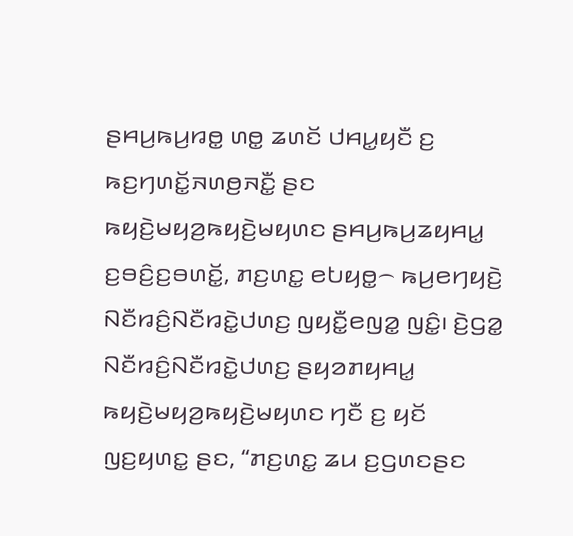ꤔꤌꤣ꤬ꤒꤣ꤬ꤙꤥ꤭ ꤛꤥ꤭ ꤘꤛꤢꤩ ꤓꤌꤣ꤭ꤟꤢꤪ ꤢ꤬ ꤒꤢ꤬ꤚꤛꤢꤩ꤭ꤏꤛꤥ꤬ꤏꤢꤪ꤭ ꤔꤢ ꤒꤟꤢꤧ꤬ꤗꤟꤤ꤬ꤒꤟꤢꤧ꤬ꤗꤟꤛꤢ ꤔꤌꤣ꤬ꤒꤣ꤬ꤘꤟꤌꤣ꤭ ꤢ꤬ꤋꤢꤨ꤬ꤢ꤬ꤋꤛꤢꤩ꤭, ꤊꤢ꤬ꤛꤢ꤭ ꤕꤝꤟꤥ꤭꤮ ꤒꤣ꤬ꤕꤚꤟꤢꤧ꤬ ꤡꤢꤪꤙꤢꤨ꤬ꤡꤢꤪꤙꤢꤧ꤭ꤓꤛꤢ꤬ ꤜꤟꤢꤪ꤭ꤕꤜꤤ꤭ ꤜꤢꤨ꤭꤯ ꤢꤧ꤬ꤞꤤ꤭ ꤡꤢꤪꤙꤢꤨ꤬ꤡꤢꤪꤙꤢꤧ꤭ꤓꤛꤢ꤬ ꤔꤟꤤꤊꤟꤌꤣ꤭ ꤒꤟꤢꤧ꤬ꤗꤟꤤ꤬ꤒꤟꤢꤧ꤬ꤗꤟꤛꤢ ꤚꤢꤪ ꤢ꤬ ꤟꤢꤩ ꤜꤢ꤬ꤟꤛꤢ꤭ ꤔꤢ, “ꤊꤢ꤬ꤛꤢ꤭ ꤘꤣ ꤢ꤬ꤞꤛꤢꤔꤢ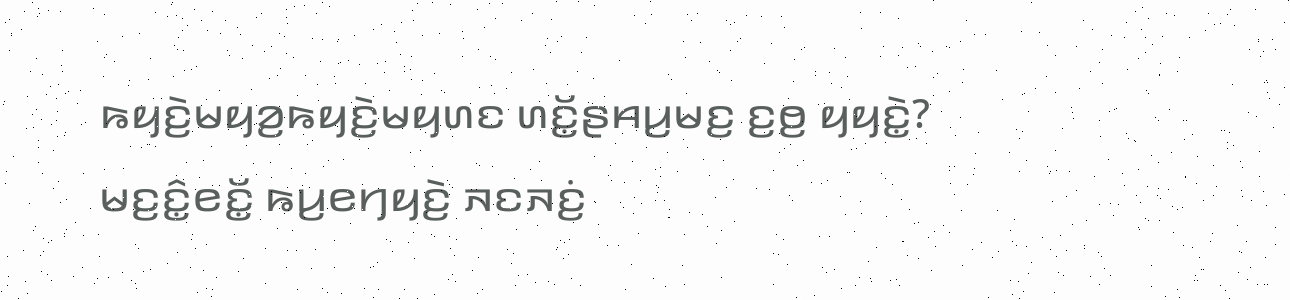ꤒꤟꤢꤧ꤬ꤗꤟꤤ꤬ꤒꤟꤢꤧ꤬ꤗꤟꤛꤢ ꤛꤢꤩ꤭ꤔꤌꤣ꤬ꤗꤢ꤬ ꤢ꤬ꤥ꤬ ꤟꤟꤢꤧ꤭? ꤗꤢ꤬ꤢꤨ꤭ꤕꤢꤩ꤭ ꤒꤣ꤬ꤕꤚꤟꤢꤧ꤬ ꤏꤢꤏꤢꤦ꤬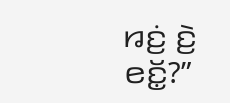ꤙꤢꤦ꤬ ꤢꤧ꤬ ꤕꤢꤩ꤭?”